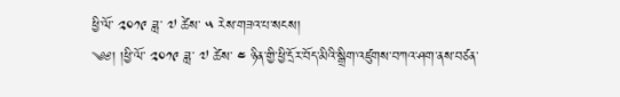ཕྱི་ལོ་ ༢༠༡༩ ཟླ་ ༧ ཚེས་ ༥ རེས་གཟའ་པ་སངས།
༄༅། །ཕྱི་ལོ་ ༢༠༡༩ ཟླ་ ༧ ཚེས་ ༤ ཉིན་གྱི་ཕྱི་དྲོར་བོད་མིའི་སྒྲིག་འཛུགས་བཀའ་ཤག་ནས་བཙན་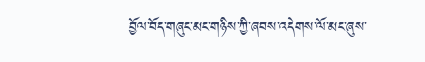བྱོལ་བོད་གཞུང་མང་གཉིས་ཀྱི་ཞབས་འདེགས་ལོ་མང་ཞུས་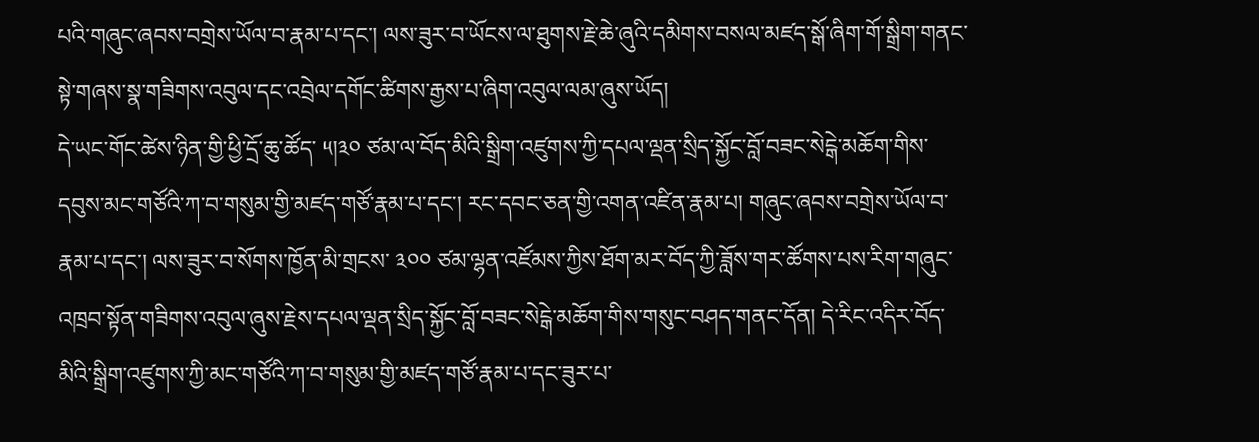པའི་གཞུང་ཞབས་བགྲེས་ཡོལ་བ་རྣམ་པ་དང་། ལས་ཟུར་བ་ཡོངས་ལ་ཐུགས་རྗེ་ཆེ་ཞུའི་དམིགས་བསལ་མཛད་སྒོ་ཞིག་གོ་སྒྲིག་གནང་སྟེ་གཞས་སྣ་གཟིགས་འབུལ་དང་འབྲེལ་དགོང་ཚིགས་རྒྱས་པ་ཞིག་འབུལ་ལམ་ཞུས་ཡོད།
དེ་ཡང་གོང་ཚེས་ཉིན་གྱི་ཕྱི་དྲོ་ཆུ་ཚོད་ ༥།༣༠ ཙམ་ལ་བོད་མིའི་སྒྲིག་འཛུགས་ཀྱི་དཔལ་ལྡན་སྲིད་སྐྱོང་བློ་བཟང་སེངྒེ་མཆོག་གིས་དབུས་མང་གཙོའི་ཀ་བ་གསུམ་གྱི་མཛད་གཙོ་རྣམ་པ་དང་། རང་དབང་ཅན་གྱི་འགན་འཛིན་རྣམ་པ། གཞུང་ཞབས་བགྲེས་ཡོལ་བ་རྣམ་པ་དང་། ལས་ཟུར་བ་སོགས་ཁྱོན་མི་གྲངས་ ༣༠༠ ཙམ་ལྷན་འཛོམས་ཀྱིས་ཐོག་མར་བོད་ཀྱི་ཟློས་གར་ཚོགས་པས་རིག་གཞུང་འཁྲབ་སྟོན་གཟིགས་འབུལ་ཞུས་རྗེས་དཔལ་ལྡན་སྲིད་སྐྱོང་བློ་བཟང་སེངྒེ་མཆོག་གིས་གསུང་བཤད་གནང་དོན། དེ་རིང་འདིར་བོད་མིའི་སྒྲིག་འཛུགས་ཀྱི་མང་གཙོའི་ཀ་བ་གསུམ་གྱི་མཛད་གཙོ་རྣམ་པ་དང་ཟུར་པ་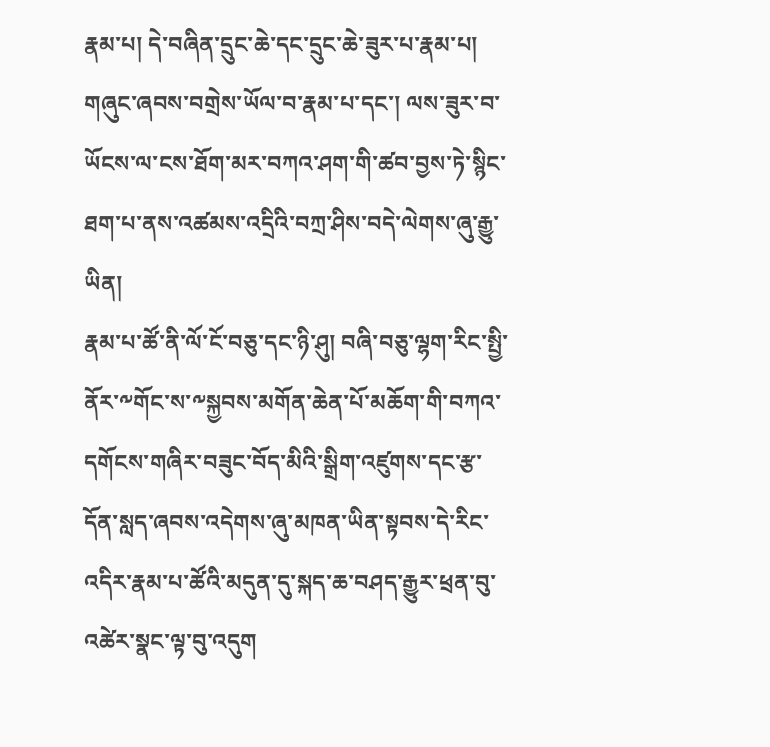རྣམ་པ། དེ་བཞིན་དྲུང་ཆེ་དང་དྲུང་ཆེ་ཟུར་པ་རྣམ་པ། གཞུང་ཞབས་བགྲེས་ཡོལ་བ་རྣམ་པ་དང་། ལས་ཟུར་བ་ཡོངས་ལ་ངས་ཐོག་མར་བཀའ་ཤག་གི་ཚབ་བྱས་ཏེ་སྙིང་ཐག་པ་ནས་འཚམས་འདྲིའི་བཀྲ་ཤིས་བདེ་ལེགས་ཞུ་རྒྱུ་ཡིན།
རྣམ་པ་ཚོ་ནི་ལོ་ངོ་བཅུ་དང་ཉི་ཤུ། བཞི་བཅུ་ལྷག་རིང་སྤྱི་ནོར་༸གོང་ས་༸སྐྱབས་མགོན་ཆེན་པོ་མཆོག་གི་བཀའ་དགོངས་གཞིར་བཟུང་བོད་མིའི་སྒྲིག་འཛུགས་དང་རྩ་དོན་སླད་ཞབས་འདེགས་ཞུ་མཁན་ཡིན་སྟབས་དེ་རིང་འདིར་རྣམ་པ་ཚོའི་མདུན་དུ་སྐད་ཆ་བཤད་རྒྱུར་ཕྲན་བུ་འཚེར་སྣང་ལྟ་བུ་འདུག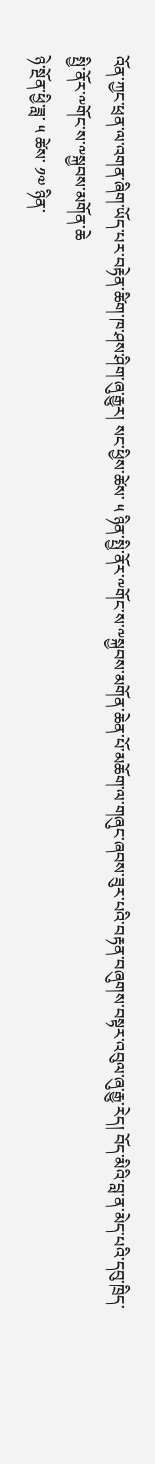འོན་ཀྱང་ཕྲན་ལ་འགན་ཞིག་ཡོད་པར་བརྟེན་ཚིག་ཁ་ཤས་ཤིག་ཞུ་རྒྱུར། སང་ཕྱིས་ཚེས་ ༥ ཉིན་སྤྱི་ནོར་༸གོང་ས་༸སྐྱབས་མགོན་ཆེན་པོ་མཆོག་ལ་གཞུང་ཞབས་ཟུར་པའི་བརྟན་བཞུགས་བསྟར་འབུལ་ཞུ་རྒྱུ་རེད། བོད་མིའི་བླ་ན་མེད་པའི་དབུ་ཁྲིད་སྤྱི་ནོར་༸གོང་ས་༸སྐྱབས་མགོན་ཆེ
ཉེ་སྔོན་ཕྱི་ཟླ་ ༥ ཚེས་ ༡༧ ཉིན་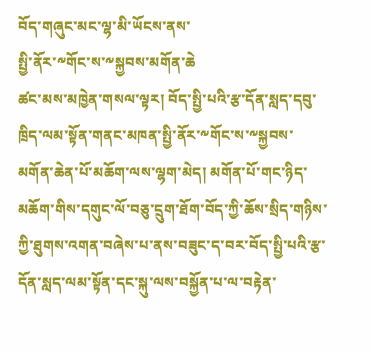བོད་གཞུང་མང་ལྷ་མི་ཡོངས་ནས་
སྤྱི་ནོར་༸གོང་ས་༸སྐྱབས་མགོན་ཆེ
ཚང་མས་མཁྱེན་གསལ་ལྟར། བོད་སྤྱི་པའི་རྩ་དོན་སླད་དབུ་ཁྲིད་ལམ་སྟོན་གནང་མཁན་སྤྱི་ནོར་༸གོང་ས་༸སྐྱབས་མགོན་ཆེན་པོ་མཆོག་ལས་ལྷག་མེད། མགོན་པོ་གང་ཉིད་མཆོག་གིས་དགུང་ལོ་བཅུ་དྲུག་ཐོག་བོད་ཀྱི་ཆོས་སྲིད་གཉིས་ཀྱི་ཐུགས་འགན་བཞེས་པ་ནས་བཟུང་ད་བར་བོད་སྤྱི་པའི་རྩ་དོན་སླད་ལམ་སྟོན་དང་སྐུ་ལས་བསྐྱོན་པ་ལ་བརྟེན་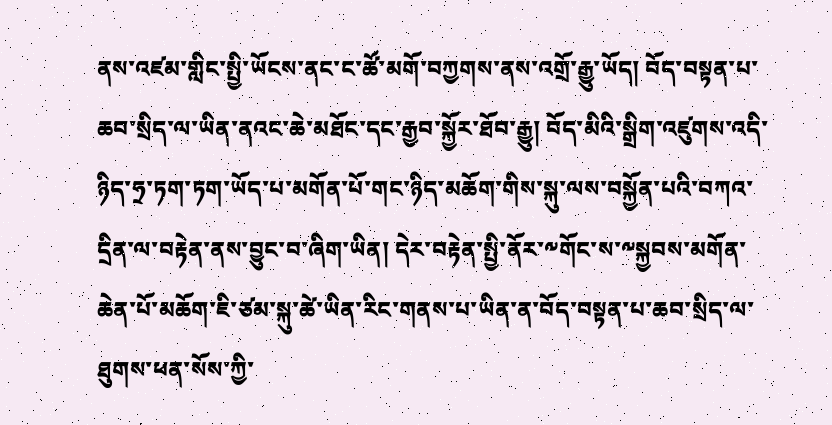ནས་འཛམ་གླིང་སྤྱི་ཡོངས་ནང་ང་ཚོ་མགོ་བཀྱགས་ནས་འགྲོ་རྒྱུ་ཡོད། བོད་བསྟན་པ་ཆབ་སྲིད་ལ་ཡིན་ནའང་ཆེ་མཐོང་དང་རྒྱབ་སྐྱོར་ཐོབ་རྒྱུ། བོད་མིའི་སྒྲིག་འཛུགས་འདི་ཉིད་ཧྲ་ཏག་ཏག་ཡོད་པ་མགོན་པོ་གང་ཉིད་མཆོག་གིས་སྐུ་ལས་བསྐྱོན་པའི་བཀའ་དྲིན་ལ་བརྟེན་ནས་བྱུང་བ་ཞིག་ཡིན། དེར་བརྟེན་སྤྱི་ནོར་༸གོང་ས་༸སྐྱབས་མགོན་ཆེན་པོ་མཆོག་ཇི་ཙམ་སྐུ་ཚེ་ཡིན་རིང་གནས་པ་ཡིན་ན་བོད་བསྟན་པ་ཆབ་སྲིད་ལ་ཐུགས་ཕན་སོས་ཀྱི་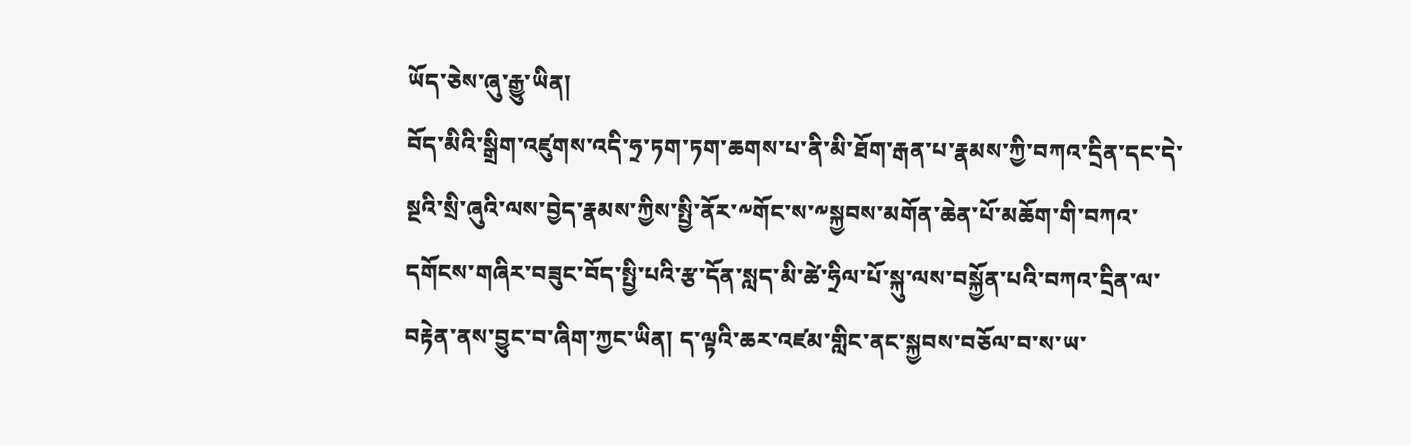ཡོད་ཅེས་ཞུ་རྒྱུ་ཡིན།
བོད་མིའི་སྒྲིག་འཛུགས་འདི་ཧྲ་ཏག་ཏག་ཆགས་པ་ནི་མི་ཐོག་རྒན་པ་རྣམས་ཀྱི་བཀའ་དྲིན་དང་དེ་སྔའི་སྲི་ཞུའི་ལས་བྱེད་རྣམས་ཀྱིས་སྤྱི་ནོར་༸གོང་ས་༸སྐྱབས་མགོན་ཆེན་པོ་མཆོག་གི་བཀའ་དགོངས་གཞིར་བཟུང་བོད་སྤྱི་པའི་རྩ་དོན་སླད་མི་ཚེ་ཧྲིལ་པོ་སྐུ་ལས་བསྐྱོན་པའི་བཀའ་དྲིན་ལ་བརྟེན་ནས་བྱུང་བ་ཞིག་ཀྱང་ཡིན། ད་ལྟའི་ཆར་འཛམ་གླིང་ནང་སྐྱབས་བཅོལ་བ་ས་ཡ་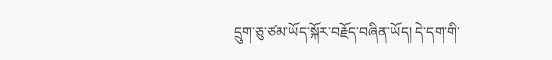དྲུག་ཅུ་ཙམ་ཡོད་སྐོར་བརྗོད་བཞིན་ཡོད། དེ་དག་གི་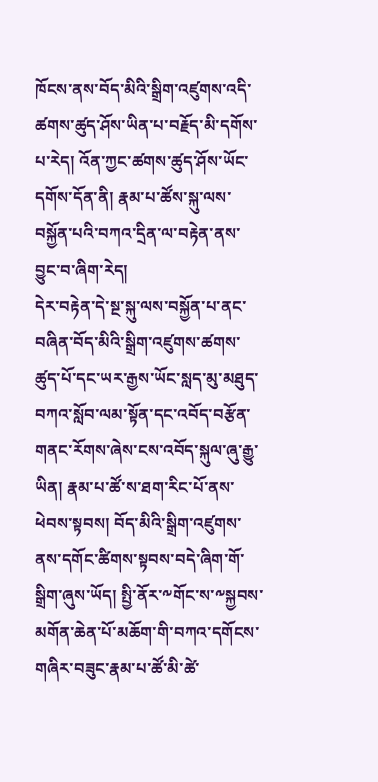ཁོངས་ནས་བོད་མིའི་སྒྲིག་འཛུགས་འདི་ཚགས་ཚུད་ཤོས་ཡིན་པ་བརྗོད་མི་དགོས་པ་རེད། འོན་ཀྱང་ཚགས་ཚུད་ཤོས་ཡོང་དགོས་དོན་ནི། རྣམ་པ་ཚོས་སྐུ་ལས་བསྐྱོན་པའི་བཀའ་དྲིན་ལ་བརྟེན་ནས་བྱུང་བ་ཞིག་རེད།
དེར་བརྟེན་དེ་སྔ་སྐུ་ལས་བསྐྱོན་པ་ནང་བཞིན་བོད་མིའི་སྒྲིག་འཛུགས་ཚགས་ཚུད་པོ་དང་ཡར་རྒྱས་ཡོང་སླད་མུ་མཐུད་བཀའ་སློབ་ལམ་སྟོན་དང་འབོད་བརྩོན་གནང་རོགས་ཞེས་ངས་འབོད་སྐུལ་ཞུ་རྒྱུ་ཡིན། རྣམ་པ་ཚོ་ས་ཐག་རིང་པོ་ནས་ཕེབས་སྟབས། བོད་མིའི་སྒྲིག་འཛུགས་ནས་དགོང་ཚིགས་སྟབས་བདེ་ཞིག་གོ་སྒྲིག་ཞུས་ཡོད། སྤྱི་ནོར་༸གོང་ས་༸སྐྱབས་མགོན་ཆེན་པོ་མཆོག་གི་བཀའ་དགོངས་གཞིར་བཟུང་རྣམ་པ་ཚོ་མི་ཚེ་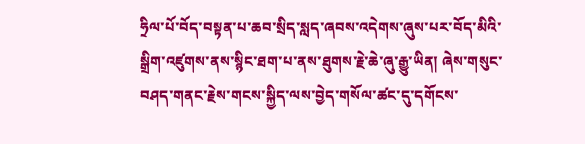ཧྲིལ་པོ་བོད་བསྟན་པ་ཆབ་སྲིད་སླད་ཞབས་འདེགས་ཞུས་པར་བོད་མིའི་སྒྲིག་འཛུགས་ནས་སྙིང་ཐག་པ་ནས་ཐུགས་རྗེ་ཆེ་ཞུ་རྒྱུ་ཡིན། ཞེས་གསུང་བཤད་གནང་རྗེས་གངས་སྐྱིད་ལས་བྱེད་གསོལ་ཚང་དུ་དགོངས་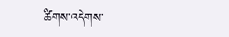ཚིགས་འདེགས་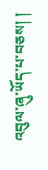འབུལ་ཞུ་ཡོད་པ་བཅས། །